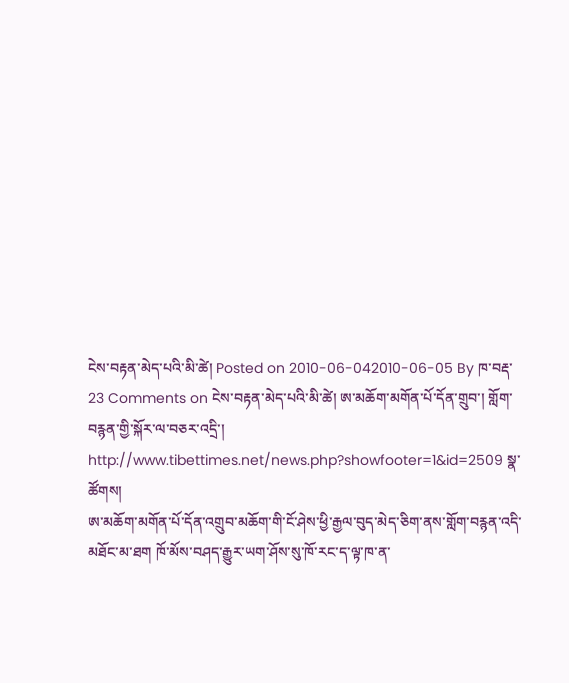ངེས་བརྟན་མེད་པའི་མི་ཚེ། Posted on 2010-06-042010-06-05 By ཁ་བརྡ་ 23 Comments on ངེས་བརྟན་མེད་པའི་མི་ཚེ། ཨ་མཆོག་མགོན་པོ་དོན་གྲུབ་། གློག་བརྙན་གྱི་སྐོར་ལ་བཅར་འདྲི་། http://www.tibettimes.net/news.php?showfooter=1&id=2509 སྣ་ཚོགས།
ཨ་མཆོག་མགོན་པོ་དོན་འགྲུབ་མཆོག་གི་ངོ་ཤེས་ཕྱི་རྒྱལ་བུད་མེད་ཅིག་ནས་གློག་བརྙན་འདི་མཐོང་མ་ཐག ཁོ་མོས་བཤད་རྒྱུར་ཡག་ཤོས་སུ་ཁོ་རང་ད་ལྟ་ཁ་ན་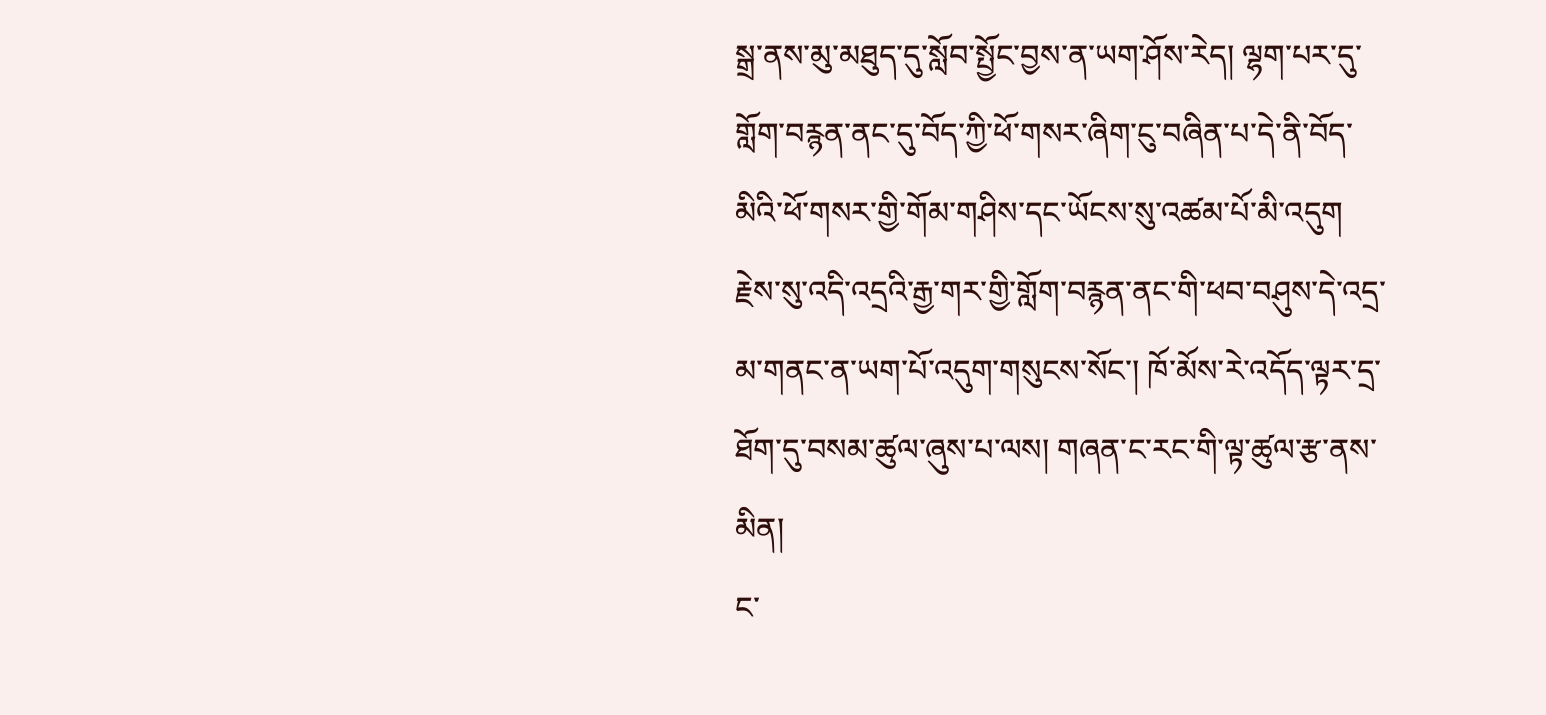སྒྲ་ནས་མུ་མཐུད་དུ་སློབ་སྤྱོང་བྱས་ན་ཡག་ཤོས་རེད། ལྷག་པར་དུ་གློག་བརྙན་ནང་དུ་བོད་ཀྱི་ཕོ་གསར་ཞིག་ངུ་བཞིན་པ་དེ་ནི་བོད་མིའི་ཕོ་གསར་གྱི་གོམ་གཤིས་དང་ཡོངས་སུ་འཚམ་པོ་མི་འདུག རྗེས་སུ་འདི་འདྲའི་རྒྱ་གར་གྱི་གློག་བརྙན་ནང་གི་ཕབ་བཤུས་དེ་འདྲ་མ་གནང་ན་ཡག་པོ་འདུག་གསུངས་སོང་། ཁོ་མོས་རེ་འདོད་ལྟར་དྲ་ཐོག་དུ་བསམ་ཚུལ་ཞུས་པ་ལས། གཞན་ང་རང་གི་ལྟ་ཚུལ་རྩ་ནས་མིན།
ང་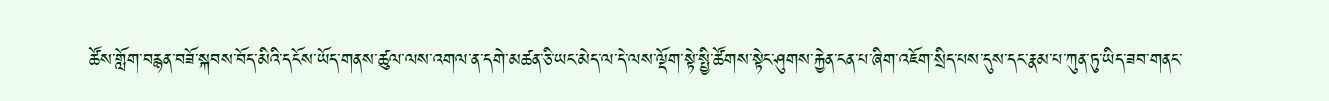ཚོས་གློག་བརྙན་བཟོ་སྐབས་བོད་མིའི་དངོས་ཡོད་གནས་ཚུལ་ལས་འགལ་ན་དགེ་མཚན་ཅི་ཡང་མེད་ལ་དེ་ལས་ལྡོག་སྟེ་སྤྱི་ཚོགས་སྟེང་ཤུགས་རྐྱེན་ངན་པ་ཞིག་འཇོག་སྲིད་པས་དུས་དང་རྣམ་པ་ཀུན་ཏུ་ཡིད་ཟབ་གནང་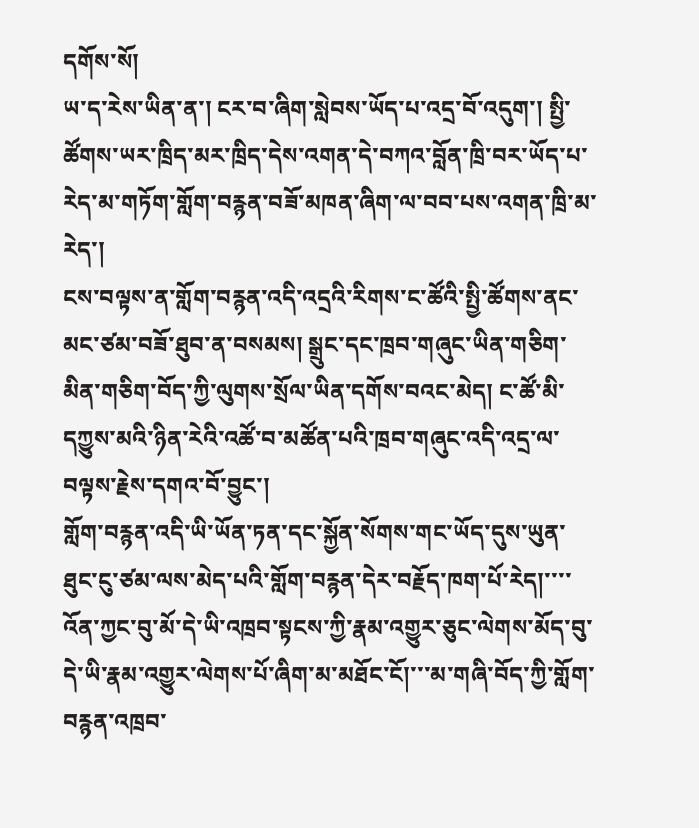དགོས་སོ།
ཡ་ད་རེས་ཡིན་ན་། ངར་བ་ཞིག་སླེབས་ཡོད་པ་འདྲ་བོ་འདུག་། སྤྱི་ཚོགས་ཡར་ཁྲིད་མར་ཁྲིད་དེས་འགན་དེ་བཀའ་བློན་ཁྲི་བར་ཡོད་པ་རེད་མ་གཏོག་གློག་བརྙན་བཟོ་མཁན་ཞིག་ལ་བབ་པས་འགན་ཁྲི་མ་རེད་།
ངས་བལྟས་ན་གློག་བརྙན་འདི་འདྲའི་རིགས་ང་ཚོའི་སྤྱི་ཚོགས་ནང་མང་ཙམ་བཟོ་ཐུབ་ན་བསམས། སྒྲུང་དང་ཁྲབ་གཞུང་ཡིན་གཅིག་མིན་གཅིག་བོད་ཀྱི་ལུགས་སྲོལ་ཡིན་དགོས་བའང་མེད། ང་ཚོ་མི་དཀྱུས་མའི་ཉིན་རེའི་འཚོ་བ་མཚོན་པའི་ཁྲབ་གཞུང་འདི་འདྲ་ལ་བལྟས་རྗེས་དགའ་བོ་བྱུང་།
གློག་བརྙན་འདི་ཡི་ཡོན་ཏན་དང་སྐྱོན་སོགས་གང་ཡོད་དུས་ཡུན་ཐུང་ངུ་ཙམ་ལས་མེད་པའི་གློག་བརྙན་དེར་བརྗོད་ཁག་པོ་རེད།་་་་འོན་ཀྱང་བུ་མོ་དེ་ཡི་འཁྲབ་སྟངས་ཀྱི་རྣམ་འགྱུར་ཅུང་ལེགས་མོད་བུ་དེ་ཡི་རྣམ་འགྱུར་ལེགས་པོ་ཞིག་མ་མཐོང་ངོ།་་་མ་གཞི་བོད་ཀྱི་གློག་བརྙན་འཁྲབ་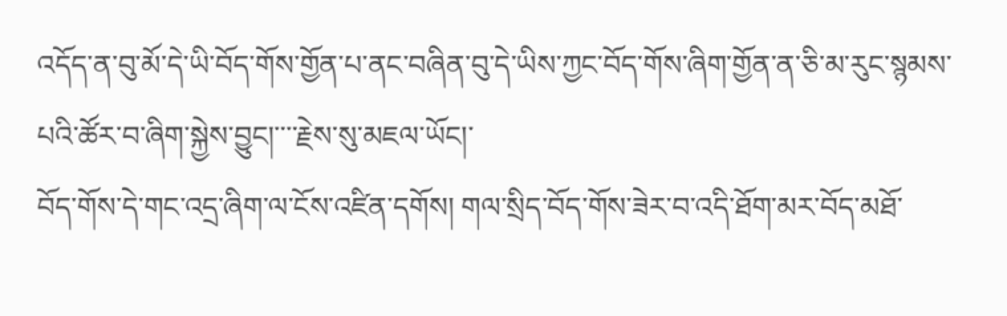འདོད་ན་བུ་མོ་དེ་ཡི་བོད་གོས་གྱོན་པ་ནང་བཞིན་བུ་དེ་ཡིས་ཀྱང་བོད་གོས་ཞིག་གྱོན་ན་ཅི་མ་རུང་སྙམས་པའི་ཚོར་བ་ཞིག་སྐྱེས་བྱུང།་་་་རྗེས་སུ་མཇལ་ཡོང།་
བོད་གོས་དེ་གང་འདྲ་ཞིག་ལ་ངོས་འཛིན་དགོས། གལ་སྲིད་བོད་གོས་ཟེར་བ་འདི་ཐོག་མར་བོད་མཐོ་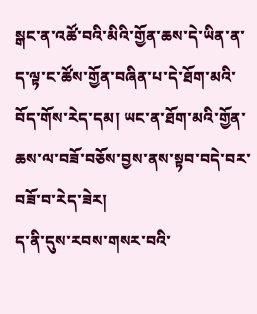སྒང་ན་འཚོ་བའི་མིའི་གྱོན་ཆས་དེ་ཡིན་ན་ད་ལྟ་ང་ཚོས་གྱོན་བཞིན་པ་དེ་ཐོག་མའི་བོད་གོས་རེད་དམ། ཡང་ན་ཐོག་མའི་གྱོན་ཆས་ལ་བཟོ་བཅོས་བྱས་ནས་སྟབ་བདེ་བར་བཟོ་བ་རེད་ཟེར།
ད་ནི་དུས་རབས་གསར་བའི་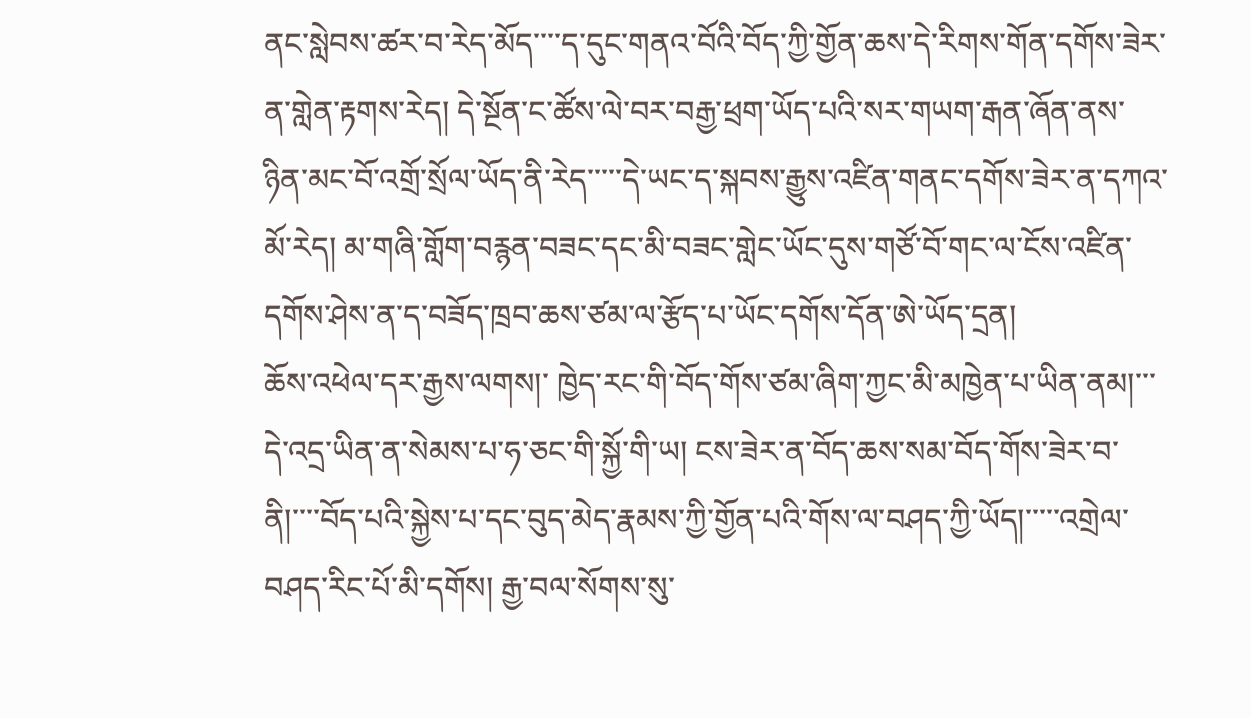ནང་སླེབས་ཚར་བ་རེད་མོད་་་་ད་དུང་གནའ་བོའི་བོད་ཀྱི་གྱོན་ཆས་དེ་རིགས་གོན་དགོས་ཟེར་ན་གླེན་རྟགས་རེད། དེ་སྔོན་ང་ཚོས་ལེ་བར་བརྒྱ་ཕྲག་ཡོད་པའི་སར་གཡག་རྒན་ཞོན་ནས་ཉིན་མང་བོ་འགྲོ་སྲོལ་ཡོད་ནི་རེད་་་་་དེ་ཡང་ད་སྐབས་རྒྱུས་འཛིན་གནང་དགོས་ཟེར་ན་དཀའ་མོ་རེད། མ་གཞི་གློག་བརྙན་བཟང་དང་མི་བཟང་གླེང་ཡོང་དུས་གཙོ་བོ་གང་ལ་ངོས་འཛིན་དགོས་ཤེས་ན་ད་བཟོད་ཁྲབ་ཆས་ཙམ་ལ་རྩོད་པ་ཡོང་དགོས་དོན་ཨེ་ཡོད་དྲན།
ཆོས་འཕེལ་དར་རྒྱས་ལགས།་ ཁྱེད་རང་གི་བོད་གོས་ཙམ་ཞིག་ཀྱང་མི་མཁྱེན་པ་ཡིན་ནམ།་་་དེ་འདྲ་ཡིན་ན་སེམས་པ་ཧ་ཅང་གི་སྐྱོ་གི་ཡ། ངས་ཟེར་ན་བོད་ཆས་སམ་བོད་གོས་ཟེར་བ་ནི།་་་་བོད་པའི་སྐྱེས་པ་དང་བུད་མེད་རྣམས་ཀྱི་གྱོན་པའི་གོས་ལ་བཤད་ཀྱི་ཡོད།་་་་་འགྲེལ་བཤད་རིང་པོ་མི་དགོས། རྒྱ་བལ་སོགས་སུ་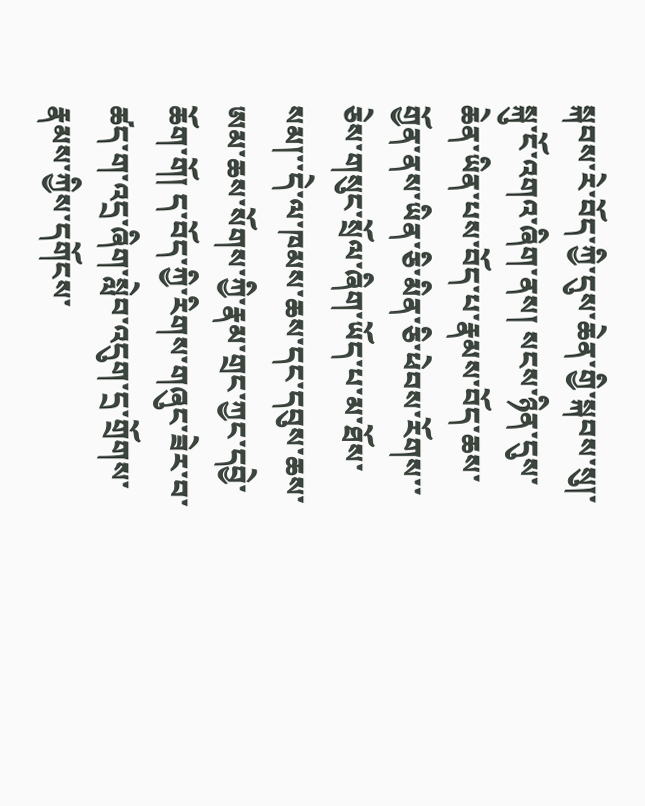སྐབས་རེ་བོད་ཀྱི་དུས་ཆེན་གྱི་སྐབས་སུ།་སྐུ་ངོ་འགའ་ཞིག་ནས། སངས་ཉིན་དུས་ཆེན་ཡིན་པས་བོད་པ་རྣམས་བོད་ཆས་གྱོན་ནས་ཡིན་ཅི་མིན་ཅི་ཕེབས་རོགས་་ཅེས་གསུང་སྲོལ་ཞིག་ཡོད་པ་མ་ཐོས་སམ།་་དེ་ལ་ཁམས་ཆས་དང་དབུས་ཆས་ཨམ་ཆས་སོགས་ཀྱི་རྣམ་གྲང་ཀྱང་དབྱེ་ཆོག་གོ། ད་བོད་ཀྱི་རིགས་གཞུང་ཟེར་བ་ཚད་ག་འདྲ་ཞིག་སླེབ་འདུག་དྲ་གྲོགས་རྣམས་ཀྱིས་དགོངས་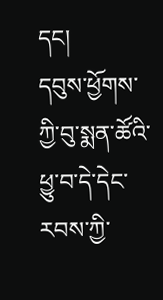དང།
དབུས་ཕྱོགས་ཀྱི་བུ་སྨན་ཚོའི་ཕྱུ་བ་དེ་དེང་རབས་ཀྱི་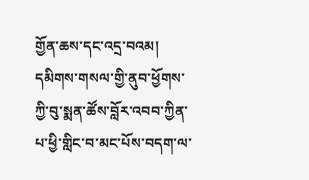གྱོན་ཆས་དང་འདྲ་བའམ། དམིགས་གསལ་གྱི་ནུབ་ཕྱོགས་ཀྱི་བུ་སྨན་ཚོས་བློར་འབབ་ཀྱིན་པ་ཕྱི་གླིང་བ་མང་པོས་བདག་ལ་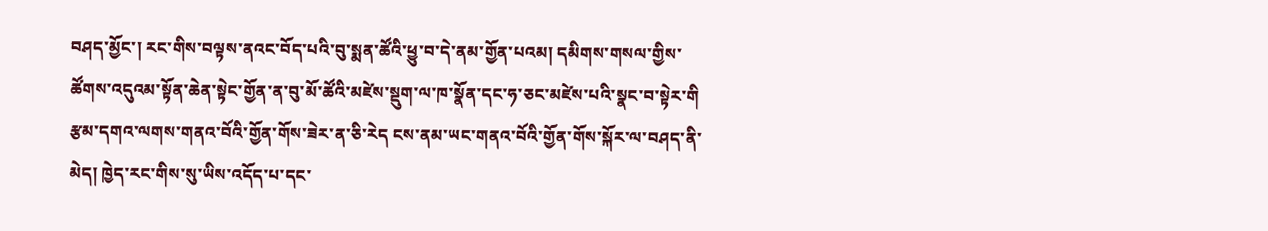བཤད་མྱོང་། རང་གིས་བལྟས་ནའང་བོད་པའི་བུ་སྨན་ཚོའི་ཕྱུ་བ་དེ་ནམ་གྱོན་པའམ། དམིགས་གསལ་གྱིས་ཚོགས་འདུའམ་སྟོན་ཆེན་སྟེང་གྱོན་ན་བུ་མོ་ཚོའི་མཛེས་སྡུག་ལ་ཁ་སྣོན་དང་ཧ་ཅང་མཛེས་པའི་སྣང་བ་སྟེར་གི
རྩམ་དགའ་ལགས་གནའ་བོའི་གྱོན་གོས་ཟེར་ན་ཅི་རེད ངས་ནམ་ཡང་གནའ་བོའི་གྱོན་གོས་སྐོར་ལ་བཤད་ནི་མེད། ཁྱེད་རང་གིས་སུ་ཡིས་འདོད་པ་དང་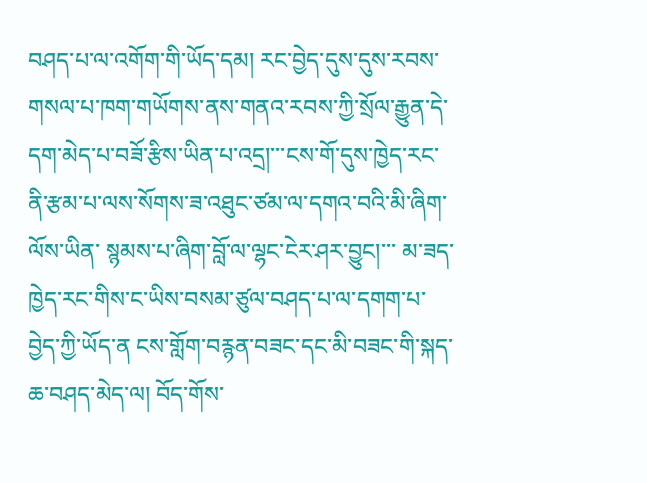བཤད་པ་ལ་འགོག་གི་ཡོད་དམ། རང་བྱེད་དུས་དུས་རབས་གསལ་པ་ཁག་གཡོགས་ནས་གནའ་རབས་ཀྱི་སྲོལ་རྒྱུན་དེ་དག་མེད་པ་བཟོ་རྩིས་ཡིན་པ་འདྲ།་་་ངས་གོ་དུས་ཁྱེད་རང་ནི་རྩམ་པ་ལས་སོགས་ཟ་འཐུང་ཙམ་ལ་དགའ་བའི་མི་ཞིག་ལོས་ཡིན་ སྙམས་པ་ཞིག་བློ་ལ་ལྷང་ངེར་ཤར་བྱུང།་་་ མ་ཟད་ཁྱེད་རང་གིས་ང་ཡིས་བསམ་ཙུལ་བཤད་པ་ལ་དགག་པ་བྱེད་ཀྱི་ཡོད་ན ངས་གློག་བརྙན་བཟང་དང་མི་བཟང་གི་སྐད་ཆ་བཤད་མེད་ལ། བོད་གོས་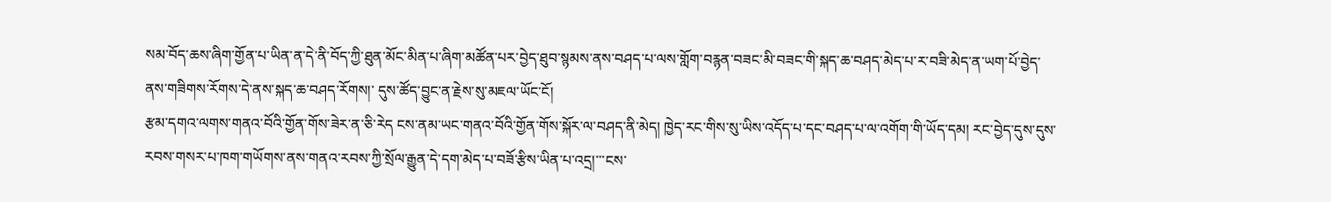སམ་བོད་ཆས་ཞིག་གྱོན་པ་ཡིན་ན་དེ་ནི་བོད་ཀྱི་ཐུན་མོང་མིན་པ་ཞིག་མཚོན་པར་བྱེད་ཐུབ་སྙམས་ནས་བཤད་པ་ལས་གློག་བརྙན་བཟང་མི་བཟང་གི་སྐད་ཆ་བཤད་མེད་པ་ར་བཟི་མེད་ན་ཡག་པོ་བྱེད་ནས་གཟིགས་རོགས་དེ་ནས་སྐད་ཆ་བཤད་རོགས།་ དུས་ཚོད་བྱུང་ན་རྗེས་སུ་མཇལ་ཡོང་ངོ།
རྩམ་དགའ་ལགས་གནའ་བོའི་གྱོན་གོས་ཟེར་ན་ཅི་རེད ངས་ནམ་ཡང་གནའ་བོའི་གྱོན་གོས་སྐོར་ལ་བཤད་ནི་མེད། ཁྱེད་རང་གིས་སུ་ཡིས་འདོད་པ་དང་བཤད་པ་ལ་འགོག་གི་ཡོད་དམ། རང་བྱེད་དུས་དུས་རབས་གསར་པ་ཁག་གཡོགས་ནས་གནའ་རབས་ཀྱི་སྲོལ་རྒྱུན་དེ་དག་མེད་པ་བཟོ་རྩིས་ཡིན་པ་འདྲ།་་་ངས་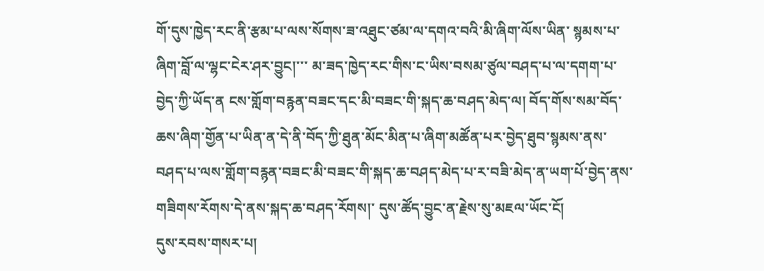གོ་དུས་ཁྱེད་རང་ནི་རྩམ་པ་ལས་སོགས་ཟ་འཐུང་ཙམ་ལ་དགའ་བའི་མི་ཞིག་ལོས་ཡིན་ སྙམས་པ་ཞིག་བློ་ལ་ལྷང་ངེར་ཤར་བྱུང།་་་ མ་ཟད་ཁྱེད་རང་གིས་ང་ཡིས་བསམ་ཙུལ་བཤད་པ་ལ་དགག་པ་བྱེད་ཀྱི་ཡོད་ན ངས་གློག་བརྙན་བཟང་དང་མི་བཟང་གི་སྐད་ཆ་བཤད་མེད་ལ། བོད་གོས་སམ་བོད་ཆས་ཞིག་གྱོན་པ་ཡིན་ན་དེ་ནི་བོད་ཀྱི་ཐུན་མོང་མིན་པ་ཞིག་མཚོན་པར་བྱེད་ཐུབ་སྙམས་ནས་བཤད་པ་ལས་གློག་བརྙན་བཟང་མི་བཟང་གི་སྐད་ཆ་བཤད་མེད་པ་ར་བཟི་མེད་ན་ཡག་པོ་བྱེད་ནས་གཟིགས་རོགས་དེ་ནས་སྐད་ཆ་བཤད་རོགས།་ དུས་ཚོད་བྱུང་ན་རྗེས་སུ་མཇལ་ཡོང་ངོ།
དུས་རབས་གསར་པ།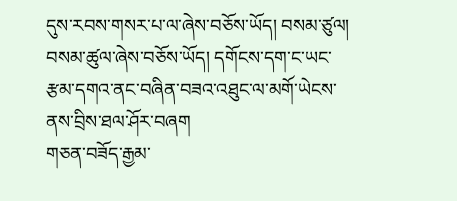དུས་རབས་གསར་པ་ལ་ཞེས་བཅོས་ཡོད། བསམ་ཙུལ། བསམ་ཚུལ་ཞེས་བཅོས་ཡོད། དགོངས་དག་ང་ཡང་རྩམ་དགའ་ནང་བཞིན་བཟའ་འཐུང་ལ་མགོ་ཡེངས་ནས་བྲིས་ཐལ་ཤོར་བཞག
གཅན་བཟོད་རྒྱམ་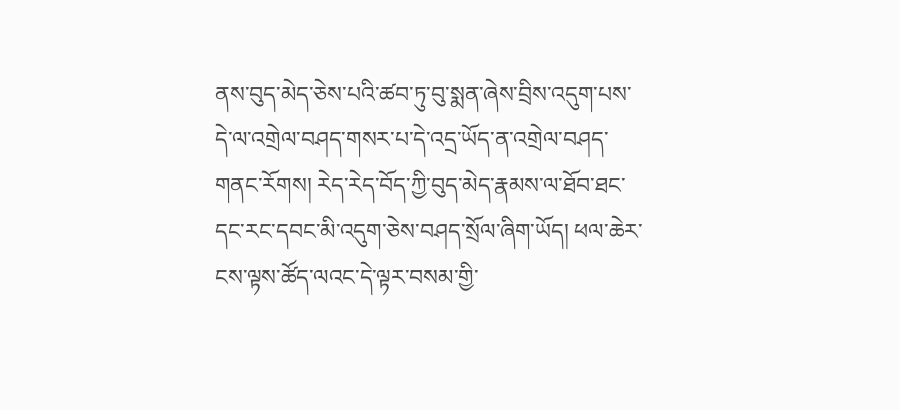ནས་བུད་མེད་ཅེས་པའི་ཚབ་ཏུ་བུ་སྨན་ཞེས་བྲིས་འདུག་པས་དེ་ལ་འགྲེལ་བཤད་གསར་པ་དེ་འདྲ་ཡོད་ན་འགྲེལ་བཤད་གནང་རོགས། རེད་རེད་བོད་ཀྱི་བུད་མེད་རྣམས་ལ་ཐོབ་ཐང་དང་རང་དབང་མི་འདུག་ཅེས་བཤད་སྲོལ་ཞིག་ཡོད། ཕལ་ཆེར་ངས་ལྟས་ཚོད་ལའང་དེ་ལྟར་བསམ་གྱི་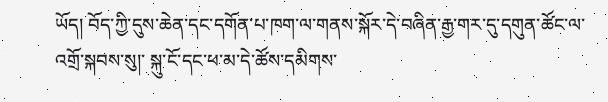ཡོད། བོད་ཀྱི་དུས་ཆེན་དང་དགོན་པ་ཁག་ལ་གནས་སྐོར་དེ་བཞིན་རྒྱ་གར་དུ་དགུན་ཚོང་ལ་འགྲོ་སྐབས་སུ།་ སྐུ་ངོ་དང་ཕ་མ་དེ་ཚོས་དམིགས་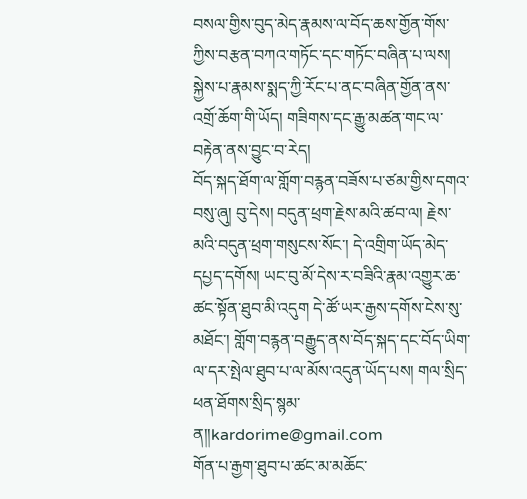བསལ་གྱིས་བུད་མེད་རྣམས་ལ་བོད་ཆས་གྱོན་གོས་ཀྱིས་བརྩན་བཀའ་གཏོང་དང་གཏོང་བཞིན་པ་ལས། སྐྱེས་པ་རྣམས་སྨད་ཀྱི་རོང་པ་ནང་བཞིན་གྱོན་ནས་འགྲོ་ཆོག་གི་ཡོད། གཟིགས་དང་རྒྱུ་མཚན་གང་ལ་བརྟེན་ནས་བྱུང་བ་རེད།
བོད་སྐད་ཐོག་ལ་གློག་བརྙན་བཟོས་པ་ཙམ་གྱིས་དགའ་བསུ་ཞུ། བུ་དེས། བདུན་ཕྲག་རྗེས་མའི་ཚབ་ལ། རྗེས་མའི་བདུན་ཕྲག་གསུངས་སོང་། དེ་འགྲིག་ཡོད་མེད་དཔྱད་དགོས། ཡང་བུ་མོ་དེས་ར་བཟིའི་རྣམ་འགྱུར་ཆ་ཚང་སྟོན་ཐུབ་མི་འདུག དེ་ཚོ་ཡར་རྒྱས་དགོས་ངེས་སུ་མཐོང་། གློག་བརྙན་བརྒྱུད་ནས་བོད་སྐད་དང་བོད་ཡིག་ལ་དར་སྤེལ་ཐུབ་པ་ལ་མོས་འདུན་ཡོད་པས། གལ་སྲིད་ཕན་ཐོགས་སྲིད་སྙམ་ན།།kardorime@gmail.com
གོན་པ་རྒྱག་ཐུབ་པ་ཚང་མ་མཆོང་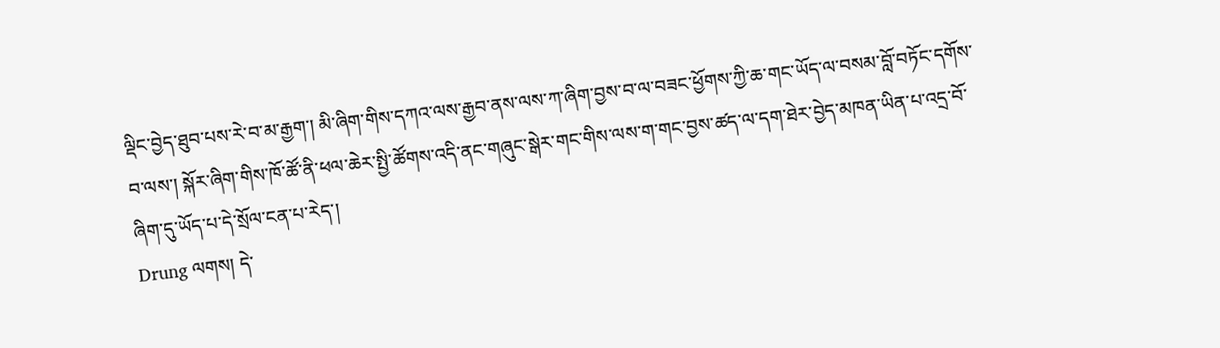ལྡིང་བྱེད་ཐུབ་པས་རེ་བ་མ་རྒྱག་། མི་ཞིག་གིས་དཀའ་ལས་རྒྱབ་ནས་ལས་ཀ་ཞིག་བྱས་བ་ལ་བཟང་ཕྱོགས་ཀྱི་ཆ་གང་ཡོད་ལ་བསམ་བློ་བཏོང་དགོས་བ་ལས་། སྐོར་ཞིག་གིས་ཁོ་ཚོ་ནི་ཕལ་ཆེར་སྤྱི་ཚོགས་འདི་ནང་གཞུང་སྒེར་གང་གིས་ལས་ག་གང་བྱས་ཚད་ལ་དག་ཐེར་བྱེད་མཁན་ཡིན་པ་འདྲ་བོ་ཞིག་དུ་ཡོད་པ་དེ་སྲོལ་ངན་པ་རེད་།
Drung ལགས། དེ་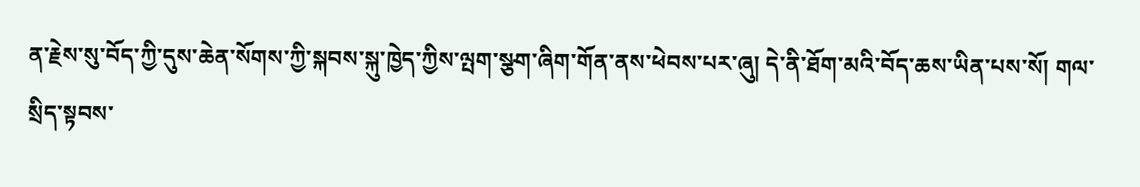ན་རྗེས་སུ་བོད་ཀྱི་དུས་ཆེན་སོགས་ཀྱི་སྐབས་སྐུ་ཁྱེད་ཀྱིས་ལྤག་སྩག་ཞིག་གོན་ནས་ཕེབས་པར་ཞུ། དེ་ནི་ཐོག་མའི་བོད་ཆས་ཡིན་པས་སོ། གལ་སྲིད་སྟབས་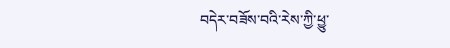བདེར་བཟོས་བའི་རེས་ཀྱི་ཕྱུ་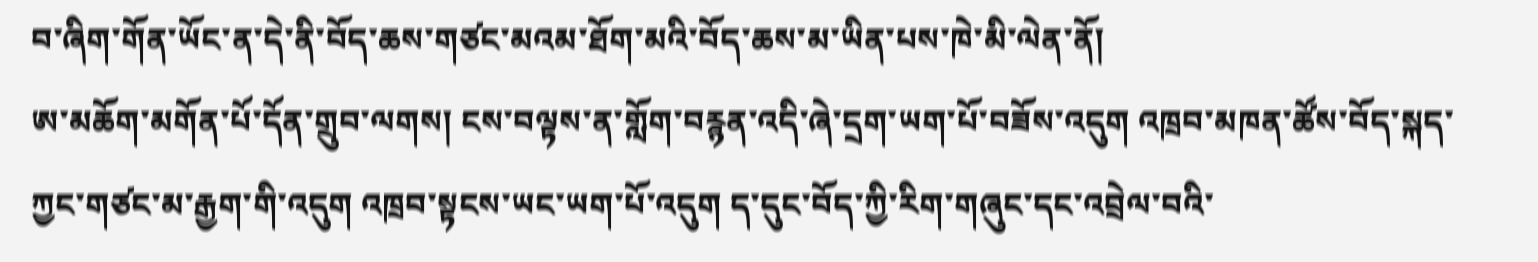བ་ཞིག་གོན་ཡོང་ན་དེ་ནི་བོད་ཆས་གཙང་མའམ་ཐོག་མའི་བོད་ཆས་མ་ཡིན་པས་ཁེ་མི་ལེན་ནོ།
ཨ་མཆོག་མགོན་པོ་དོན་གྲུབ་ལགས། ངས་བལྟས་ན་གློག་བརྙན་འདི་ཞེ་དྲག་ཡག་པོ་བཟོས་འདུག འཁྲབ་མཁན་ཚོས་བོད་སྐད་ཀྱང་གཙང་མ་རྒྱག་གི་འདུག འཁྲབ་སྟངས་ཡང་ཡག་པོ་འདུག ད་དུང་བོད་ཀྱི་རིག་གཞུང་དང་འབྲེལ་བའི་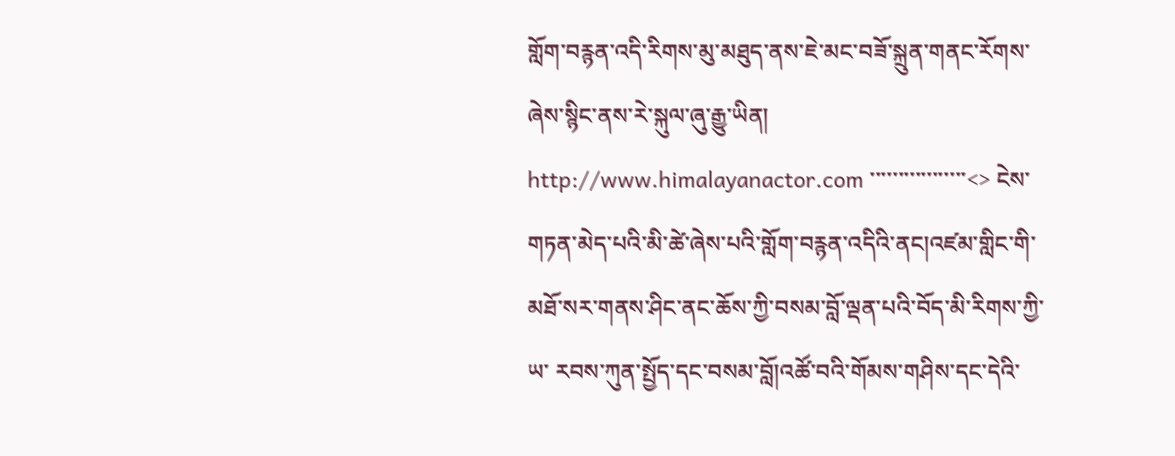གློག་བརྙན་འདི་རིགས་མུ་མཐུད་ནས་ཇེ་མང་བཟོ་སྐྲུན་གནང་རོགས་ཞེས་སྙིང་ནས་རེ་སྐུལ་ཞུ་རྒྱུ་ཡིན།
http://www.himalayanactor.com ་་་་་་་་་་་་་་་་་<> ངེས་གཏན་མེད་པའི་མི་ཚེ་ཞེས་པའི་གློག་བརྙན་འདིའི་ནང།འཛམ་གླིང་གི་ མཐོ་སར་གནས་ཤིང་ནང་ཆོས་ཀྱི་བསམ་བློ་ལྡན་པའི་བོད་མི་རིགས་ཀྱི་ཡ་ རབས་ཀུན་སྤྱོད་དང་བསམ་བློ།འཚོ་བའི་གོམས་གཤིས་དང་དེའི་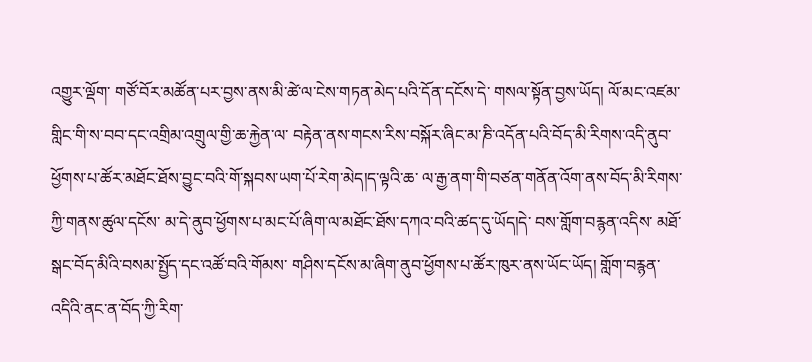འགྱུར་ལྡོག་ གཙོ་བོར་མཚོན་པར་བྱས་ནས་མི་ཚེ་ལ་ངེས་གཏན་མེད་པའི་དོན་དངོས་དེ་ གསལ་སྟོན་བྱས་ཡོད། ལོ་མང་འཛམ་གླིང་གི་ས་བབ་དང་འགྲིམ་འགྲུལ་གྱི་ཆ་རྐྱེན་ལ་ བརྟེན་ནས་གངས་རིས་བསྐོར་ཞིང་མ་ཎི་འདོན་པའི་བོད་མི་རིགས་འདི་ནུབ་ ཕྱོགས་པ་ཚོར་མཐོང་ཐོས་བྱུང་བའི་གོ་སྐབས་ཡག་པོ་རེག་མེད།ད་ལྟའི་ཆ་ ལ་རྒྱ་ནག་གི་བཙན་གནོན་འོག་ནས་བོད་མི་རིགས་ཀྱི་གནས་ཚུལ་དངོས་ མ་དེ་ནུབ་ཕྱོགས་པ་མང་པོ་ཞིག་ལ་མཐོང་ཐོས་དཀའ་བའི་ཚད་དུ་ཡོད།དེ་ བས་གློག་བརྙན་འདིས་ མཐོ་སྒང་བོད་མིའི་བསམ་སྤྱོད་དང་འཚོ་བའི་གོམས་ གཤིས་དངོས་མ་ཞིག་ནུབ་ཕྱོགས་པ་ཚོར་ཁུར་ནས་ཡོང་ཡོད། གློག་བརྙན་འདིའི་ནང་ན་བོད་ཀྱི་རིག་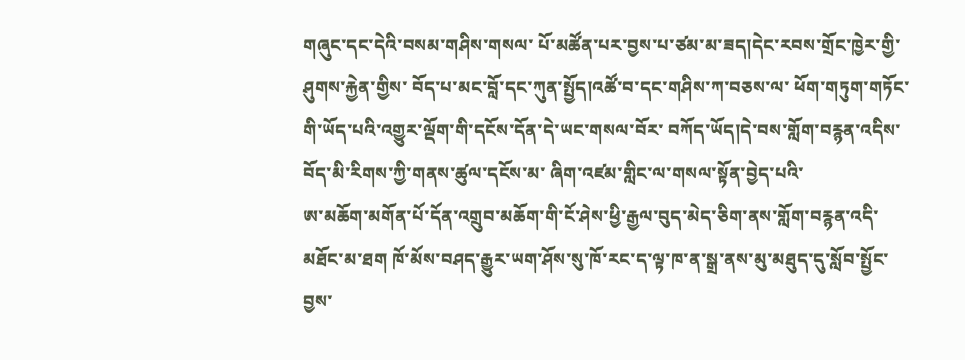གཞུང་དང་དེའི་བསམ་གཤིས་གསལ་ པོ་མཚོན་པར་བྱས་པ་ཙམ་མ་ཟད།དེང་རབས་གྲོང་ཁྱེར་གྱི་ཤུགས་རྐྱེན་གྱིས་ བོད་པ་མང་བློ་དང་ཀུན་སྤྱོད།འཚོ་བ་དང་གཤིས་ཀ་བཅས་ལ་ ཕོག་གཏུག་གཏོང་གི་ཡོད་པའི་འགྱུར་ལྡོག་གི་དངོས་དོན་དེ་ཡང་གསལ་བོར་ བཀོད་ཡོད།དེ་བས་གློག་བརྙན་འདིས་བོད་མི་རིགས་ཀྱི་གནས་ཚུལ་དངོས་མ་ ཞིག་འཛམ་གླིང་ལ་གསལ་སྟོན་བྱེད་པའི་
ཨ་མཆོག་མགོན་པོ་དོན་འགྲུབ་མཆོག་གི་ངོ་ཤེས་ཕྱི་རྒྱལ་བུད་མེད་ཅིག་ནས་གློག་བརྙན་འདི་མཐོང་མ་ཐག ཁོ་མོས་བཤད་རྒྱུར་ཡག་ཤོས་སུ་ཁོ་རང་ད་ལྟ་ཁ་ན་སྒྲ་ནས་མུ་མཐུད་དུ་སློབ་སྤྱོང་བྱས་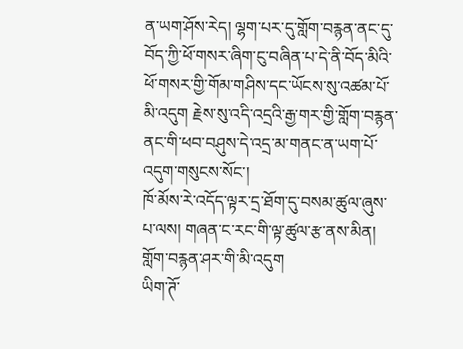ན་ཡག་ཤོས་རེད། ལྷག་པར་དུ་གློག་བརྙན་ནང་དུ་བོད་ཀྱི་ཕོ་གསར་ཞིག་ངུ་བཞིན་པ་དེ་ནི་བོད་མིའི་ཕོ་གསར་གྱི་གོམ་གཤིས་དང་ཡོངས་སུ་འཚམ་པོ་མི་འདུག རྗེས་སུ་འདི་འདྲའི་རྒྱ་གར་གྱི་གློག་བརྙན་ནང་གི་ཕབ་བཤུས་དེ་འདྲ་མ་གནང་ན་ཡག་པོ་འདུག་གསུངས་སོང་།
ཁོ་མོས་རེ་འདོད་ལྟར་དྲ་ཐོག་དུ་བསམ་ཚུལ་ཞུས་པ་ལས། གཞན་ང་རང་གི་ལྟ་ཚུལ་རྩ་ནས་མིན།
གློག་བརྙན་ཤར་གི་མི་འདུག
ཡིག་ཊོ་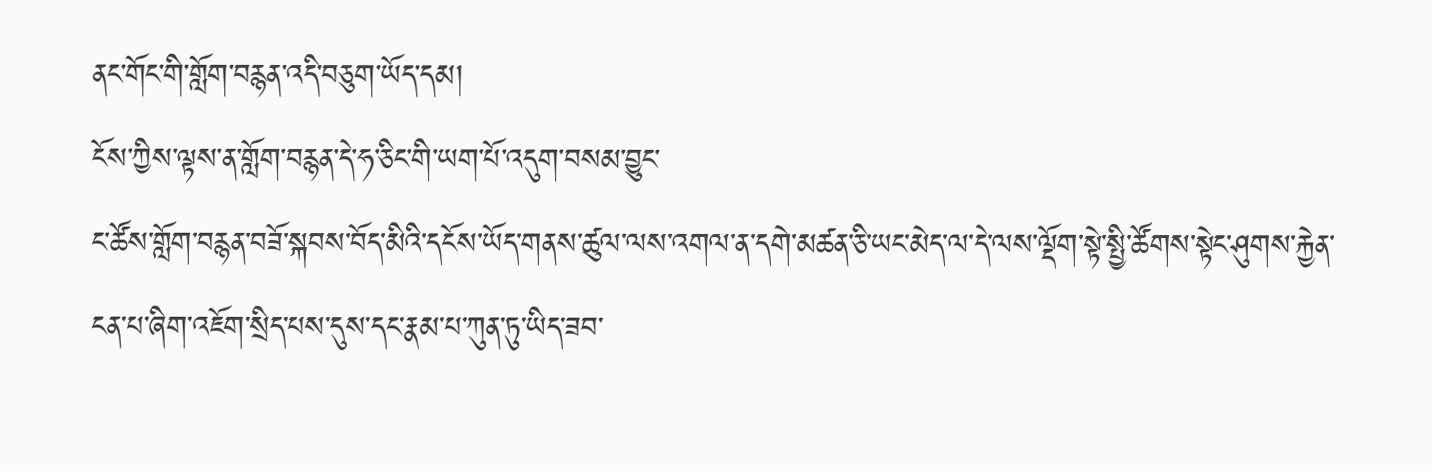ནང་གོང་གི་གློག་བརྙན་འདི་བཅུག་ཡོད་དམ།
ངོས་ཀྱིས་ལྟས་ན་གློག་བརྙན་དེ་ཧ་ཅིང་གི་ཡག་པོ་འདུག་བསམ་བྱུང་
ང་ཚོས་གློག་བརྙན་བཟོ་སྐབས་བོད་མིའི་དངོས་ཡོད་གནས་ཚུལ་ལས་འགལ་ན་དགེ་མཚན་ཅི་ཡང་མེད་ལ་དེ་ལས་ལྡོག་སྟེ་སྤྱི་ཚོགས་སྟེང་ཤུགས་རྐྱེན་ངན་པ་ཞིག་འཇོག་སྲིད་པས་དུས་དང་རྣམ་པ་ཀུན་ཏུ་ཡིད་ཟབ་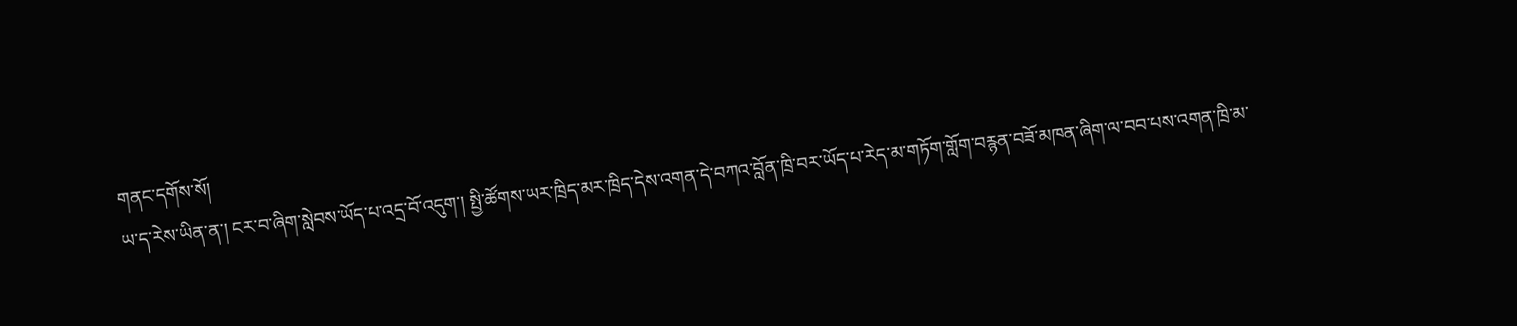གནང་དགོས་སོ།
ཡ་ད་རེས་ཡིན་ན་། ངར་བ་ཞིག་སླེབས་ཡོད་པ་འདྲ་བོ་འདུག་། སྤྱི་ཚོགས་ཡར་ཁྲིད་མར་ཁྲིད་དེས་འགན་དེ་བཀའ་བློན་ཁྲི་བར་ཡོད་པ་རེད་མ་གཏོག་གློག་བརྙན་བཟོ་མཁན་ཞིག་ལ་བབ་པས་འགན་ཁྲི་མ་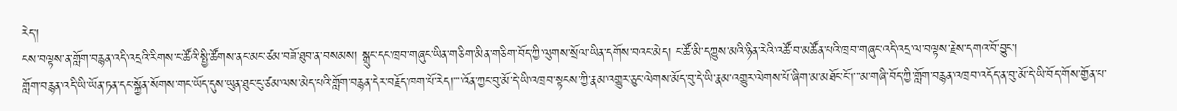རེད་།
ངས་བལྟས་ན་གློག་བརྙན་འདི་འདྲའི་རིགས་ང་ཚོའི་སྤྱི་ཚོགས་ནང་མང་ཙམ་བཟོ་ཐུབ་ན་བསམས། སྒྲུང་དང་ཁྲབ་གཞུང་ཡིན་གཅིག་མིན་གཅིག་བོད་ཀྱི་ལུགས་སྲོལ་ཡིན་དགོས་བའང་མེད། ང་ཚོ་མི་དཀྱུས་མའི་ཉིན་རེའི་འཚོ་བ་མཚོན་པའི་ཁྲབ་གཞུང་འདི་འདྲ་ལ་བལྟས་རྗེས་དགའ་བོ་བྱུང་།
གློག་བརྙན་འདི་ཡི་ཡོན་ཏན་དང་སྐྱོན་སོགས་གང་ཡོད་དུས་ཡུན་ཐུང་ངུ་ཙམ་ལས་མེད་པའི་གློག་བརྙན་དེར་བརྗོད་ཁག་པོ་རེད།་་་་འོན་ཀྱང་བུ་མོ་དེ་ཡི་འཁྲབ་སྟངས་ཀྱི་རྣམ་འགྱུར་ཅུང་ལེགས་མོད་བུ་དེ་ཡི་རྣམ་འགྱུར་ལེགས་པོ་ཞིག་མ་མཐོང་ངོ།་་་མ་གཞི་བོད་ཀྱི་གློག་བརྙན་འཁྲབ་འདོད་ན་བུ་མོ་དེ་ཡི་བོད་གོས་གྱོན་པ་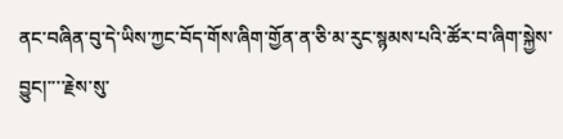ནང་བཞིན་བུ་དེ་ཡིས་ཀྱང་བོད་གོས་ཞིག་གྱོན་ན་ཅི་མ་རུང་སྙམས་པའི་ཚོར་བ་ཞིག་སྐྱེས་བྱུང།་་་་རྗེས་སུ་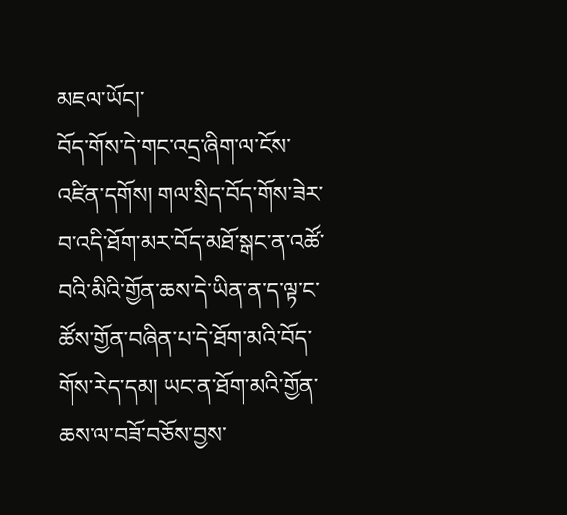མཇལ་ཡོང།་
བོད་གོས་དེ་གང་འདྲ་ཞིག་ལ་ངོས་འཛིན་དགོས། གལ་སྲིད་བོད་གོས་ཟེར་བ་འདི་ཐོག་མར་བོད་མཐོ་སྒང་ན་འཚོ་བའི་མིའི་གྱོན་ཆས་དེ་ཡིན་ན་ད་ལྟ་ང་ཚོས་གྱོན་བཞིན་པ་དེ་ཐོག་མའི་བོད་གོས་རེད་དམ། ཡང་ན་ཐོག་མའི་གྱོན་ཆས་ལ་བཟོ་བཅོས་བྱས་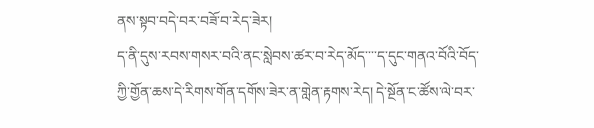ནས་སྟབ་བདེ་བར་བཟོ་བ་རེད་ཟེར།
ད་ནི་དུས་རབས་གསར་བའི་ནང་སླེབས་ཚར་བ་རེད་མོད་་་་ད་དུང་གནའ་བོའི་བོད་ཀྱི་གྱོན་ཆས་དེ་རིགས་གོན་དགོས་ཟེར་ན་གླེན་རྟགས་རེད། དེ་སྔོན་ང་ཚོས་ལེ་བར་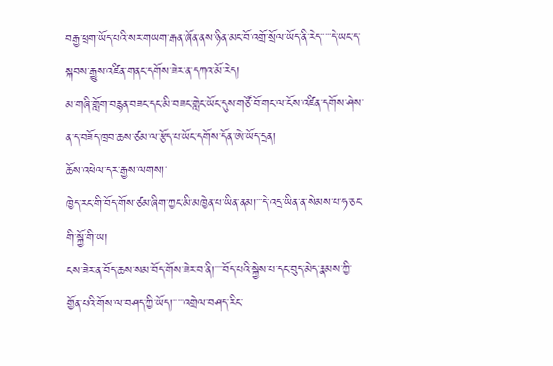བརྒྱ་ཕྲག་ཡོད་པའི་སར་གཡག་རྒན་ཞོན་ནས་ཉིན་མང་བོ་འགྲོ་སྲོལ་ཡོད་ནི་རེད་་་་་དེ་ཡང་ད་སྐབས་རྒྱུས་འཛིན་གནང་དགོས་ཟེར་ན་དཀའ་མོ་རེད།
མ་གཞི་གློག་བརྙན་བཟང་དང་མི་བཟང་གླེང་ཡོང་དུས་གཙོ་བོ་གང་ལ་ངོས་འཛིན་དགོས་ཤེས་ན་ད་བཟོད་ཁྲབ་ཆས་ཙམ་ལ་རྩོད་པ་ཡོང་དགོས་དོན་ཨེ་ཡོད་དྲན།
ཆོས་འཕེལ་དར་རྒྱས་ལགས།་
ཁྱེད་རང་གི་བོད་གོས་ཙམ་ཞིག་ཀྱང་མི་མཁྱེན་པ་ཡིན་ནམ།་་་དེ་འདྲ་ཡིན་ན་སེམས་པ་ཧ་ཅང་གི་སྐྱོ་གི་ཡ།
ངས་ཟེར་ན་བོད་ཆས་སམ་བོད་གོས་ཟེར་བ་ནི།་་་་བོད་པའི་སྐྱེས་པ་དང་བུད་མེད་རྣམས་ཀྱི་གྱོན་པའི་གོས་ལ་བཤད་ཀྱི་ཡོད།་་་་་འགྲེལ་བཤད་རིང་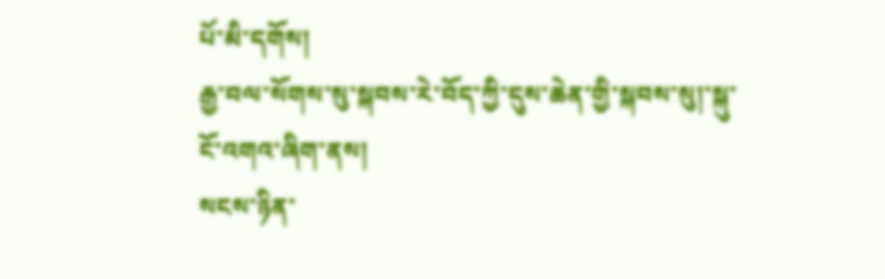པོ་མི་དགོས།
རྒྱ་བལ་སོགས་སུ་སྐབས་རེ་བོད་ཀྱི་དུས་ཆེན་གྱི་སྐབས་སུ།་སྐུ་ངོ་འགའ་ཞིག་ནས།
སངས་ཉིན་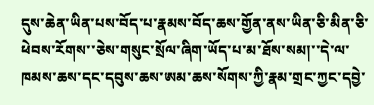དུས་ཆེན་ཡིན་པས་བོད་པ་རྣམས་བོད་ཆས་གྱོན་ནས་ཡིན་ཅི་མིན་ཅི་ཕེབས་རོགས་་ཅེས་གསུང་སྲོལ་ཞིག་ཡོད་པ་མ་ཐོས་སམ།་་དེ་ལ་ཁམས་ཆས་དང་དབུས་ཆས་ཨམ་ཆས་སོགས་ཀྱི་རྣམ་གྲང་ཀྱང་དབྱེ་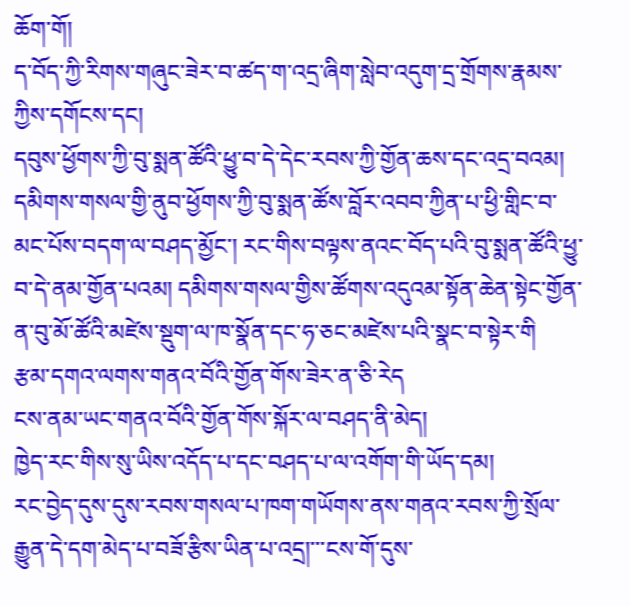ཆོག་གོ།
ད་བོད་ཀྱི་རིགས་གཞུང་ཟེར་བ་ཚད་ག་འདྲ་ཞིག་སླེབ་འདུག་དྲ་གྲོགས་རྣམས་ཀྱིས་དགོངས་དང།
དབུས་ཕྱོགས་ཀྱི་བུ་སྨན་ཚོའི་ཕྱུ་བ་དེ་དེང་རབས་ཀྱི་གྱོན་ཆས་དང་འདྲ་བའམ། དམིགས་གསལ་གྱི་ནུབ་ཕྱོགས་ཀྱི་བུ་སྨན་ཚོས་བློར་འབབ་ཀྱིན་པ་ཕྱི་གླིང་བ་མང་པོས་བདག་ལ་བཤད་མྱོང་། རང་གིས་བལྟས་ནའང་བོད་པའི་བུ་སྨན་ཚོའི་ཕྱུ་བ་དེ་ནམ་གྱོན་པའམ། དམིགས་གསལ་གྱིས་ཚོགས་འདུའམ་སྟོན་ཆེན་སྟེང་གྱོན་ན་བུ་མོ་ཚོའི་མཛེས་སྡུག་ལ་ཁ་སྣོན་དང་ཧ་ཅང་མཛེས་པའི་སྣང་བ་སྟེར་གི
རྩམ་དགའ་ལགས་གནའ་བོའི་གྱོན་གོས་ཟེར་ན་ཅི་རེད
ངས་ནམ་ཡང་གནའ་བོའི་གྱོན་གོས་སྐོར་ལ་བཤད་ནི་མེད།
ཁྱེད་རང་གིས་སུ་ཡིས་འདོད་པ་དང་བཤད་པ་ལ་འགོག་གི་ཡོད་དམ།
རང་བྱེད་དུས་དུས་རབས་གསལ་པ་ཁག་གཡོགས་ནས་གནའ་རབས་ཀྱི་སྲོལ་རྒྱུན་དེ་དག་མེད་པ་བཟོ་རྩིས་ཡིན་པ་འདྲ།་་་ངས་གོ་དུས་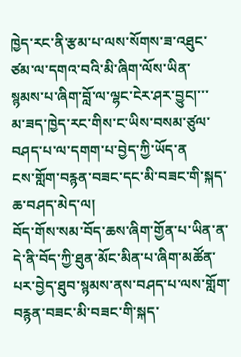ཁྱེད་རང་ནི་རྩམ་པ་ལས་སོགས་ཟ་འཐུང་ཙམ་ལ་དགའ་བའི་མི་ཞིག་ལོས་ཡིན་
སྙམས་པ་ཞིག་བློ་ལ་ལྷང་ངེར་ཤར་བྱུང།་་་
མ་ཟད་ཁྱེད་རང་གིས་ང་ཡིས་བསམ་ཙུལ་བཤད་པ་ལ་དགག་པ་བྱེད་ཀྱི་ཡོད་ན
ངས་གློག་བརྙན་བཟང་དང་མི་བཟང་གི་སྐད་ཆ་བཤད་མེད་ལ།
བོད་གོས་སམ་བོད་ཆས་ཞིག་གྱོན་པ་ཡིན་ན་དེ་ནི་བོད་ཀྱི་ཐུན་མོང་མིན་པ་ཞིག་མཚོན་པར་བྱེད་ཐུབ་སྙམས་ནས་བཤད་པ་ལས་གློག་བརྙན་བཟང་མི་བཟང་གི་སྐད་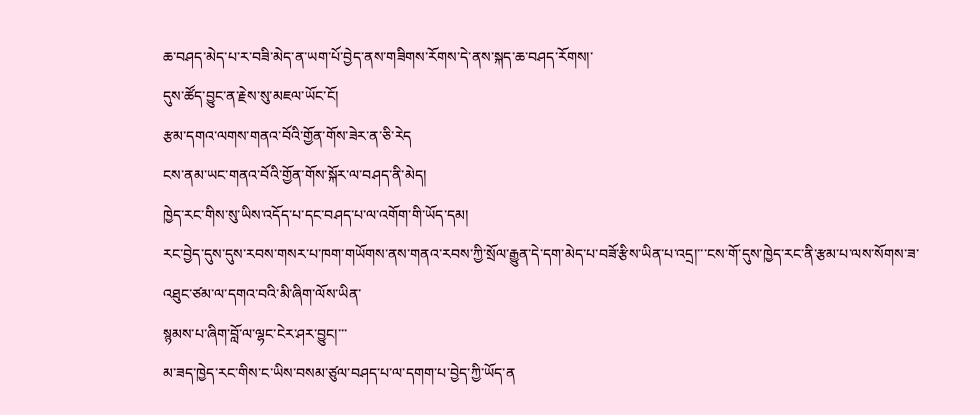ཆ་བཤད་མེད་པ་ར་བཟི་མེད་ན་ཡག་པོ་བྱེད་ནས་གཟིགས་རོགས་དེ་ནས་སྐད་ཆ་བཤད་རོགས།་
དུས་ཚོད་བྱུང་ན་རྗེས་སུ་མཇལ་ཡོང་ངོ།
རྩམ་དགའ་ལགས་གནའ་བོའི་གྱོན་གོས་ཟེར་ན་ཅི་རེད
ངས་ནམ་ཡང་གནའ་བོའི་གྱོན་གོས་སྐོར་ལ་བཤད་ནི་མེད།
ཁྱེད་རང་གིས་སུ་ཡིས་འདོད་པ་དང་བཤད་པ་ལ་འགོག་གི་ཡོད་དམ།
རང་བྱེད་དུས་དུས་རབས་གསར་པ་ཁག་གཡོགས་ནས་གནའ་རབས་ཀྱི་སྲོལ་རྒྱུན་དེ་དག་མེད་པ་བཟོ་རྩིས་ཡིན་པ་འདྲ།་་་ངས་གོ་དུས་ཁྱེད་རང་ནི་རྩམ་པ་ལས་སོགས་ཟ་འཐུང་ཙམ་ལ་དགའ་བའི་མི་ཞིག་ལོས་ཡིན་
སྙམས་པ་ཞིག་བློ་ལ་ལྷང་ངེར་ཤར་བྱུང།་་་
མ་ཟད་ཁྱེད་རང་གིས་ང་ཡིས་བསམ་ཙུལ་བཤད་པ་ལ་དགག་པ་བྱེད་ཀྱི་ཡོད་ན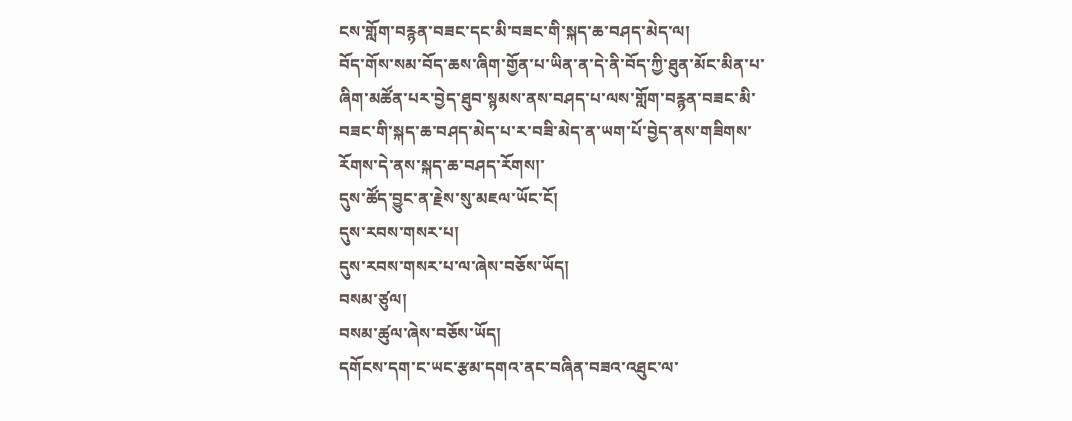ངས་གློག་བརྙན་བཟང་དང་མི་བཟང་གི་སྐད་ཆ་བཤད་མེད་ལ།
བོད་གོས་སམ་བོད་ཆས་ཞིག་གྱོན་པ་ཡིན་ན་དེ་ནི་བོད་ཀྱི་ཐུན་མོང་མིན་པ་ཞིག་མཚོན་པར་བྱེད་ཐུབ་སྙམས་ནས་བཤད་པ་ལས་གློག་བརྙན་བཟང་མི་བཟང་གི་སྐད་ཆ་བཤད་མེད་པ་ར་བཟི་མེད་ན་ཡག་པོ་བྱེད་ནས་གཟིགས་རོགས་དེ་ནས་སྐད་ཆ་བཤད་རོགས།་
དུས་ཚོད་བྱུང་ན་རྗེས་སུ་མཇལ་ཡོང་ངོ།
དུས་རབས་གསར་པ།
དུས་རབས་གསར་པ་ལ་ཞེས་བཅོས་ཡོད།
བསམ་ཙུལ།
བསམ་ཚུལ་ཞེས་བཅོས་ཡོད།
དགོངས་དག་ང་ཡང་རྩམ་དགའ་ནང་བཞིན་བཟའ་འཐུང་ལ་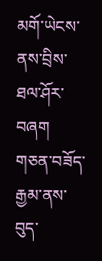མགོ་ཡེངས་ནས་བྲིས་ཐལ་ཤོར་བཞག
གཅན་བཟོད་རྒྱམ་ནས་བུད་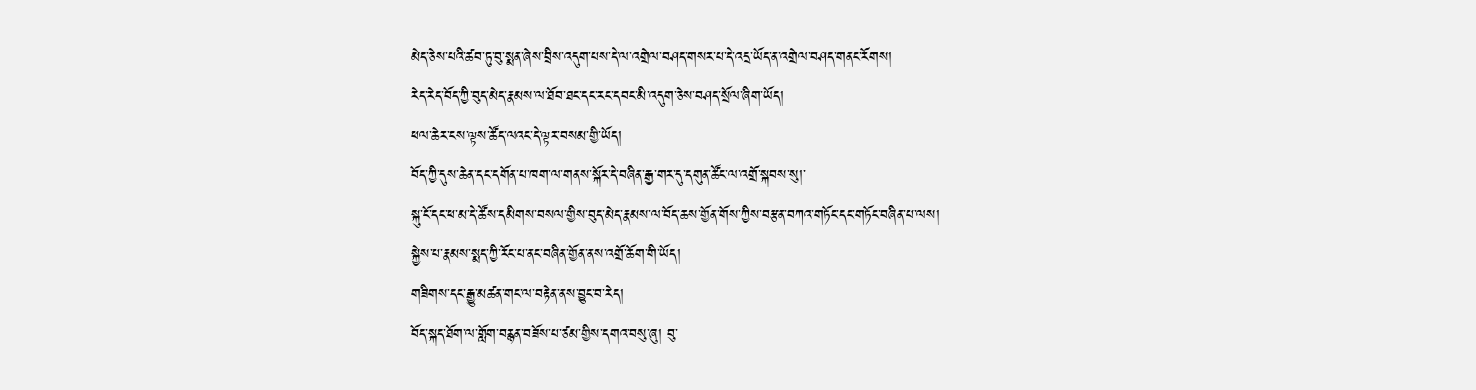མེད་ཅེས་པའི་ཚབ་ཏུ་བུ་སྨན་ཞེས་བྲིས་འདུག་པས་དེ་ལ་འགྲེལ་བཤད་གསར་པ་དེ་འདྲ་ཡོད་ན་འགྲེལ་བཤད་གནང་རོགས།
རེད་རེད་བོད་ཀྱི་བུད་མེད་རྣམས་ལ་ཐོབ་ཐང་དང་རང་དབང་མི་འདུག་ཅེས་བཤད་སྲོལ་ཞིག་ཡོད།
ཕལ་ཆེར་ངས་ལྟས་ཚོད་ལའང་དེ་ལྟར་བསམ་གྱི་ཡོད།
བོད་ཀྱི་དུས་ཆེན་དང་དགོན་པ་ཁག་ལ་གནས་སྐོར་དེ་བཞིན་རྒྱ་གར་དུ་དགུན་ཚོང་ལ་འགྲོ་སྐབས་སུ།་
སྐུ་ངོ་དང་ཕ་མ་དེ་ཚོས་དམིགས་བསལ་གྱིས་བུད་མེད་རྣམས་ལ་བོད་ཆས་གྱོན་གོས་ཀྱིས་བརྩན་བཀའ་གཏོང་དང་གཏོང་བཞིན་པ་ལས།
སྐྱེས་པ་རྣམས་སྨད་ཀྱི་རོང་པ་ནང་བཞིན་གྱོན་ནས་འགྲོ་ཆོག་གི་ཡོད།
གཟིགས་དང་རྒྱུ་མཚན་གང་ལ་བརྟེན་ནས་བྱུང་བ་རེད།
བོད་སྐད་ཐོག་ལ་གློག་བརྙན་བཟོས་པ་ཙམ་གྱིས་དགའ་བསུ་ཞུ། བུ་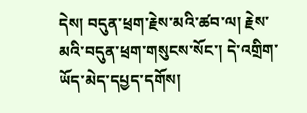དེས། བདུན་ཕྲག་རྗེས་མའི་ཚབ་ལ། རྗེས་མའི་བདུན་ཕྲག་གསུངས་སོང་། དེ་འགྲིག་ཡོད་མེད་དཔྱད་དགོས།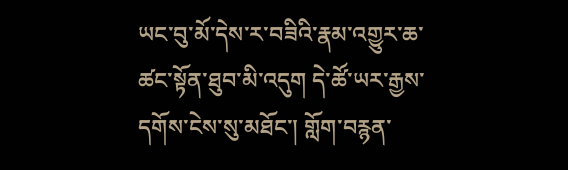ཡང་བུ་མོ་དེས་ར་བཟིའི་རྣམ་འགྱུར་ཆ་ཚང་སྟོན་ཐུབ་མི་འདུག དེ་ཚོ་ཡར་རྒྱས་དགོས་ངེས་སུ་མཐོང་། གློག་བརྙན་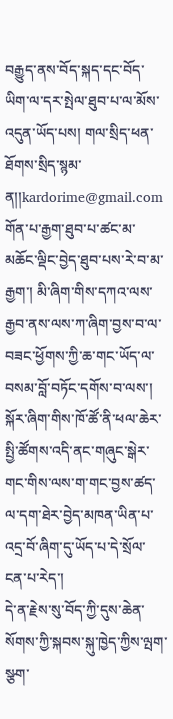བརྒྱུད་ནས་བོད་སྐད་དང་བོད་ཡིག་ལ་དར་སྤེལ་ཐུབ་པ་ལ་མོས་འདུན་ཡོད་པས། གལ་སྲིད་ཕན་ཐོགས་སྲིད་སྙམ་ན།།kardorime@gmail.com
གོན་པ་རྒྱག་ཐུབ་པ་ཚང་མ་མཆོང་ལྡིང་བྱེད་ཐུབ་པས་རེ་བ་མ་རྒྱག་། མི་ཞིག་གིས་དཀའ་ལས་རྒྱབ་ནས་ལས་ཀ་ཞིག་བྱས་བ་ལ་བཟང་ཕྱོགས་ཀྱི་ཆ་གང་ཡོད་ལ་བསམ་བློ་བཏོང་དགོས་བ་ལས་། སྐོར་ཞིག་གིས་ཁོ་ཚོ་ནི་ཕལ་ཆེར་སྤྱི་ཚོགས་འདི་ནང་གཞུང་སྒེར་གང་གིས་ལས་ག་གང་བྱས་ཚད་ལ་དག་ཐེར་བྱེད་མཁན་ཡིན་པ་འདྲ་བོ་ཞིག་དུ་ཡོད་པ་དེ་སྲོལ་ངན་པ་རེད་།
དེ་ན་རྗེས་སུ་བོད་ཀྱི་དུས་ཆེན་སོགས་ཀྱི་སྐབས་སྐུ་ཁྱེད་ཀྱིས་ལྤག་སྩག་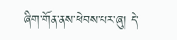ཞིག་གོན་ནས་ཕེབས་པར་ཞུ། དེ་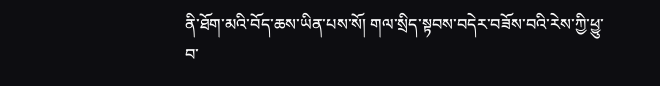ནི་ཐོག་མའི་བོད་ཆས་ཡིན་པས་སོ། གལ་སྲིད་སྟབས་བདེར་བཟོས་བའི་རེས་ཀྱི་ཕྱུ་བ་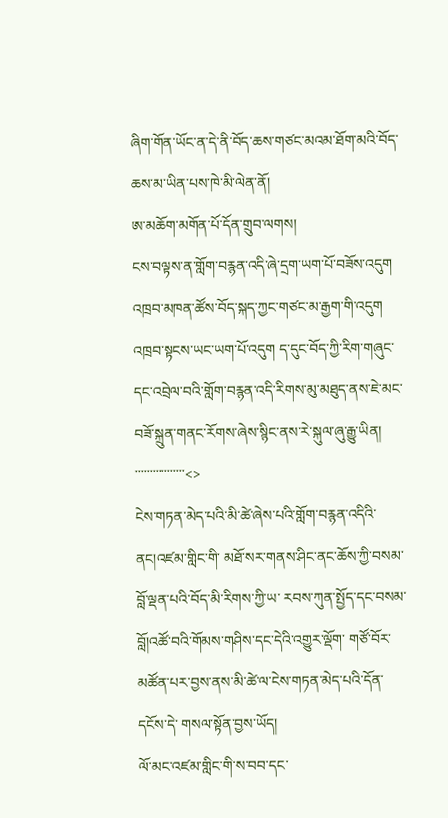ཞིག་གོན་ཡོང་ན་དེ་ནི་བོད་ཆས་གཙང་མའམ་ཐོག་མའི་བོད་ཆས་མ་ཡིན་པས་ཁེ་མི་ལེན་ནོ།
ཨ་མཆོག་མགོན་པོ་དོན་གྲུབ་ལགས།
ངས་བལྟས་ན་གློག་བརྙན་འདི་ཞེ་དྲག་ཡག་པོ་བཟོས་འདུག འཁྲབ་མཁན་ཚོས་བོད་སྐད་ཀྱང་གཙང་མ་རྒྱག་གི་འདུག འཁྲབ་སྟངས་ཡང་ཡག་པོ་འདུག ད་དུང་བོད་ཀྱི་རིག་གཞུང་དང་འབྲེལ་བའི་གློག་བརྙན་འདི་རིགས་མུ་མཐུད་ནས་ཇེ་མང་བཟོ་སྐྲུན་གནང་རོགས་ཞེས་སྙིང་ནས་རེ་སྐུལ་ཞུ་རྒྱུ་ཡིན།
་་་་་་་་་་་་་་་་་<>
ངེས་གཏན་མེད་པའི་མི་ཚེ་ཞེས་པའི་གློག་བརྙན་འདིའི་ནང།འཛམ་གླིང་གི་ མཐོ་སར་གནས་ཤིང་ནང་ཆོས་ཀྱི་བསམ་བློ་ལྡན་པའི་བོད་མི་རིགས་ཀྱི་ཡ་ རབས་ཀུན་སྤྱོད་དང་བསམ་བློ།འཚོ་བའི་གོམས་གཤིས་དང་དེའི་འགྱུར་ལྡོག་ གཙོ་བོར་མཚོན་པར་བྱས་ནས་མི་ཚེ་ལ་ངེས་གཏན་མེད་པའི་དོན་དངོས་དེ་ གསལ་སྟོན་བྱས་ཡོད།
ལོ་མང་འཛམ་གླིང་གི་ས་བབ་དང་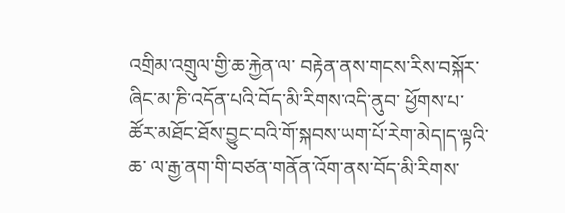འགྲིམ་འགྲུལ་གྱི་ཆ་རྐྱེན་ལ་ བརྟེན་ནས་གངས་རིས་བསྐོར་ཞིང་མ་ཎི་འདོན་པའི་བོད་མི་རིགས་འདི་ནུབ་ ཕྱོགས་པ་ཚོར་མཐོང་ཐོས་བྱུང་བའི་གོ་སྐབས་ཡག་པོ་རེག་མེད།ད་ལྟའི་ཆ་ ལ་རྒྱ་ནག་གི་བཙན་གནོན་འོག་ནས་བོད་མི་རིགས་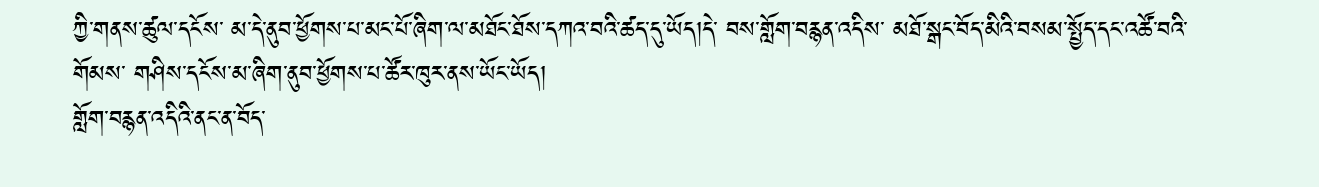ཀྱི་གནས་ཚུལ་དངོས་ མ་དེ་ནུབ་ཕྱོགས་པ་མང་པོ་ཞིག་ལ་མཐོང་ཐོས་དཀའ་བའི་ཚད་དུ་ཡོད།དེ་ བས་གློག་བརྙན་འདིས་ མཐོ་སྒང་བོད་མིའི་བསམ་སྤྱོད་དང་འཚོ་བའི་གོམས་ གཤིས་དངོས་མ་ཞིག་ནུབ་ཕྱོགས་པ་ཚོར་ཁུར་ནས་ཡོང་ཡོད།
གློག་བརྙན་འདིའི་ནང་ན་བོད་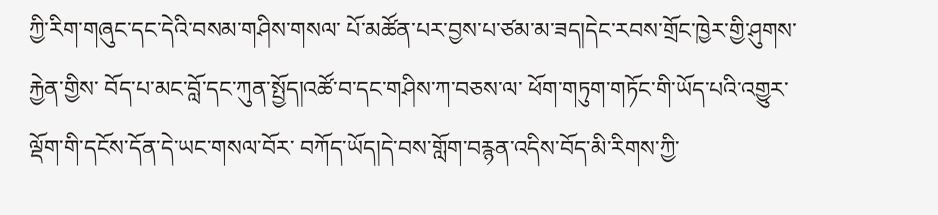ཀྱི་རིག་གཞུང་དང་དེའི་བསམ་གཤིས་གསལ་ པོ་མཚོན་པར་བྱས་པ་ཙམ་མ་ཟད།དེང་རབས་གྲོང་ཁྱེར་གྱི་ཤུགས་རྐྱེན་གྱིས་ བོད་པ་མང་བློ་དང་ཀུན་སྤྱོད།འཚོ་བ་དང་གཤིས་ཀ་བཅས་ལ་ ཕོག་གཏུག་གཏོང་གི་ཡོད་པའི་འགྱུར་ལྡོག་གི་དངོས་དོན་དེ་ཡང་གསལ་བོར་ བཀོད་ཡོད།དེ་བས་གློག་བརྙན་འདིས་བོད་མི་རིགས་ཀྱི་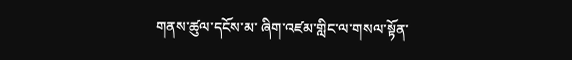གནས་ཚུལ་དངོས་མ་ ཞིག་འཛམ་གླིང་ལ་གསལ་སྟོན་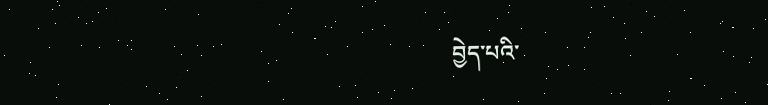བྱེད་པའི་